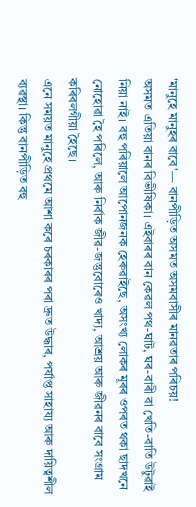'মানুহে মানুহৰ বাবে'— বানপীড়িত অসমত অসমবাসীৰ মানৱতাৰ পৰিচয়!
অসমত এতিয়া বানৰ বিভীষিকা। এইবাৰৰ বান কেৱল পথ-ঘাট, ঘৰ-বাৰী বা খেতি-বাতি উটুৱাই নিয়া নাই। বহু পৰিয়ালে আপোনজনক হেৰুৱাইছে, অসংখ্য লোকৰ মূৰৰ ওপৰত থকা ছাদখনে নোহোৱা হৈ পৰিলে, আৰু নিৰ্বাক জীৱ-জন্তুবোৰেও খাদ্য, আশ্ৰয় আৰু জীৱনৰ বাবে সংগ্ৰাম কৰিবলগীয়া হৈছে।
এনে সময়ত মানুহে প্ৰথমে আশা কৰে চৰকাৰৰ পৰা দ্ৰুত উদ্ধাৰ, পৰ্যাপ্ত সাহায্য আৰু দায়িত্বশীল ব্যৱস্থা। কিন্তু বানপীড়িত বহু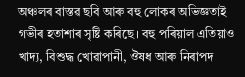অঞ্চলৰ বাস্তৱ ছবি আৰু বহু লোকৰ অভিজ্ঞতাই গভীৰ হতাশাৰ সৃষ্টি কৰিছে। বহু পৰিয়াল এতিয়াও খাদ্য, বিশুদ্ধ খোৱাপানী, ঔষধ আৰু নিৰাপদ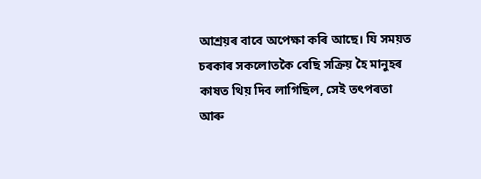আশ্ৰয়ৰ বাবে অপেক্ষা কৰি আছে। যি সময়ত চৰকাৰ সকলোতকৈ বেছি সক্ৰিয় হৈ মানুহৰ কাষত থিয় দিব লাগিছিল, সেই তৎপৰতা আৰু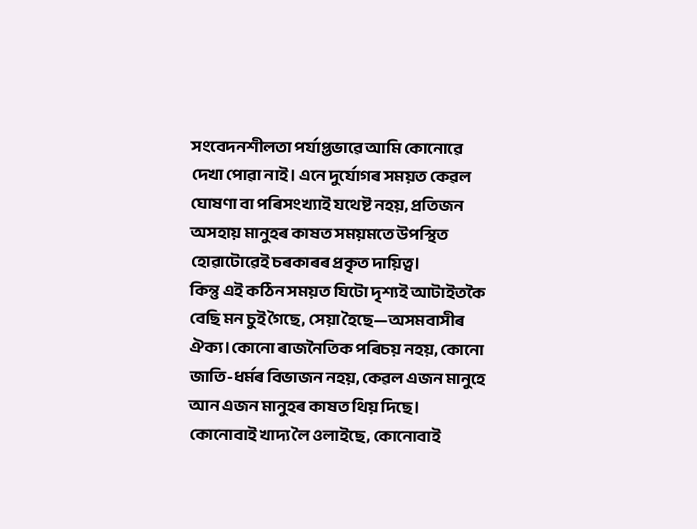সংবেদনশীলতা পৰ্যাপ্তভাৱে আমি কোনোৱে দেখা পোৱা নাই। এনে দুৰ্যোগৰ সময়ত কেৱল ঘোষণা বা পৰিসংখ্যাই যথেষ্ট নহয়, প্ৰতিজন অসহায় মানুহৰ কাষত সময়মতে উপস্থিত হোৱাটোৱেই চৰকাৰৰ প্ৰকৃত দায়িত্ব।
কিন্তু এই কঠিন সময়ত যিটো দৃশ্যই আটাইতকৈ বেছি মন চুই গৈছে, সেয়া হৈছে—অসমবাসীৰ ঐক্য।কোনো ৰাজনৈতিক পৰিচয় নহয়, কোনো জাতি-ধৰ্মৰ বিভাজন নহয়, কেৱল এজন মানুহে আন এজন মানুহৰ কাষত থিয় দিছে। কোনোবাই খাদ্য লৈ ওলাইছে, কোনোবাই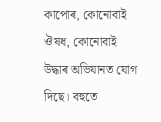কাপোৰ, কোনোবাই ঔষধ, কোনোবাই উদ্ধাৰ অভিযানত যোগ দিছে। বহুতে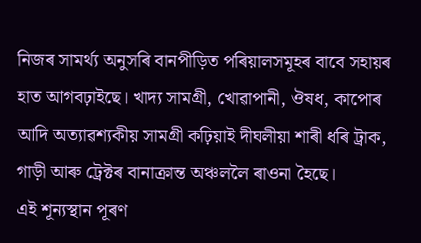নিজৰ সামৰ্থ্য অনুসৰি বানপীড়িত পৰিয়ালসমূহৰ বাবে সহায়ৰ হাত আগবঢ়াইছে। খাদ্য সামগ্ৰী, খোৱাপানী, ঔষধ, কাপোৰ আদি অত্যাৱশ্যকীয় সামগ্ৰী কঢ়িয়াই দীঘলীয়া শাৰী ধৰি ট্ৰাক, গাড়ী আৰু ট্ৰেক্টৰ বানাক্ৰান্ত অঞ্চললৈ ৰাওনা হৈছে।
এই শূন্যস্থান পূৰণ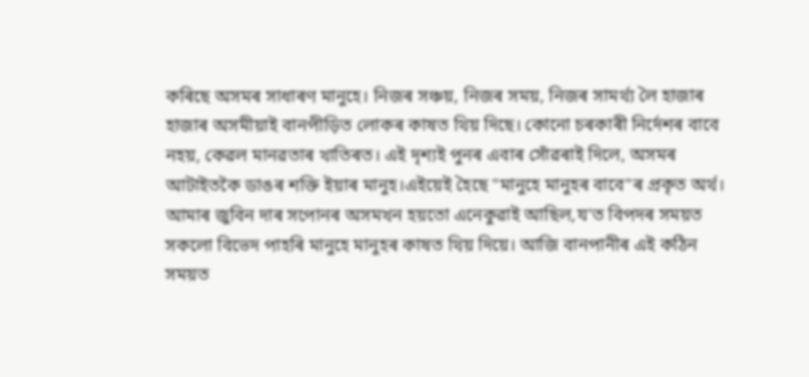কৰিছে অসমৰ সাধাৰণ মানুহে। নিজৰ সঞ্চয়, নিজৰ সময়, নিজৰ সামৰ্থ্য লৈ হাজাৰ হাজাৰ অসমীয়াই বানপীড়িত লোকৰ কাষত থিয় দিছে। কোনো চৰকাৰী নিৰ্দেশৰ বাবে নহয়, কেৱল মানৱতাৰ খাতিৰত। এই দৃশ্যই পুনৰ এবাৰ সোঁৱৰাই দিলে, অসমৰ আটাইতকৈ ডাঙৰ শক্তি ইয়াৰ মানুহ।এইয়েই হৈছে "মানুহে মানুহৰ বাবে"ৰ প্ৰকৃত অৰ্থ।
আমাৰ জুবিন দাৰ সপোনৰ অসমখন হয়তো এনেকুৱাই আছিল,য'ত বিপদৰ সময়ত সকলো বিভেদ পাহৰি মানুহে মানুহৰ কাষত থিয় দিয়ে। আজি বানপানীৰ এই কঠিন সময়ত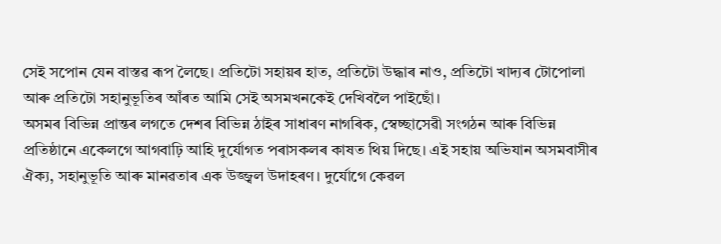সেই সপোন যেন বাস্তৱ ৰূপ লৈছে। প্ৰতিটো সহায়ৰ হাত, প্ৰতিটো উদ্ধাৰ নাও, প্ৰতিটো খাদ্যৰ টোপোলা আৰু প্ৰতিটো সহানুভূতিৰ আঁৰত আমি সেই অসমখনকেই দেখিবলৈ পাইছোঁ।
অসমৰ বিভিন্ন প্ৰান্তৰ লগতে দেশৰ বিভিন্ন ঠাইৰ সাধাৰণ নাগৰিক, স্বেচ্ছাসেৱী সংগঠন আৰু বিভিন্ন প্ৰতিষ্ঠানে একেলগে আগবাঢ়ি আহি দুৰ্যোগত পৰাসকলৰ কাষত থিয় দিছে। এই সহায় অভিযান অসমবাসীৰ ঐক্য, সহানুভূতি আৰু মানৱতাৰ এক উজ্জ্বল উদাহৰণ। দুৰ্যোগে কেৱল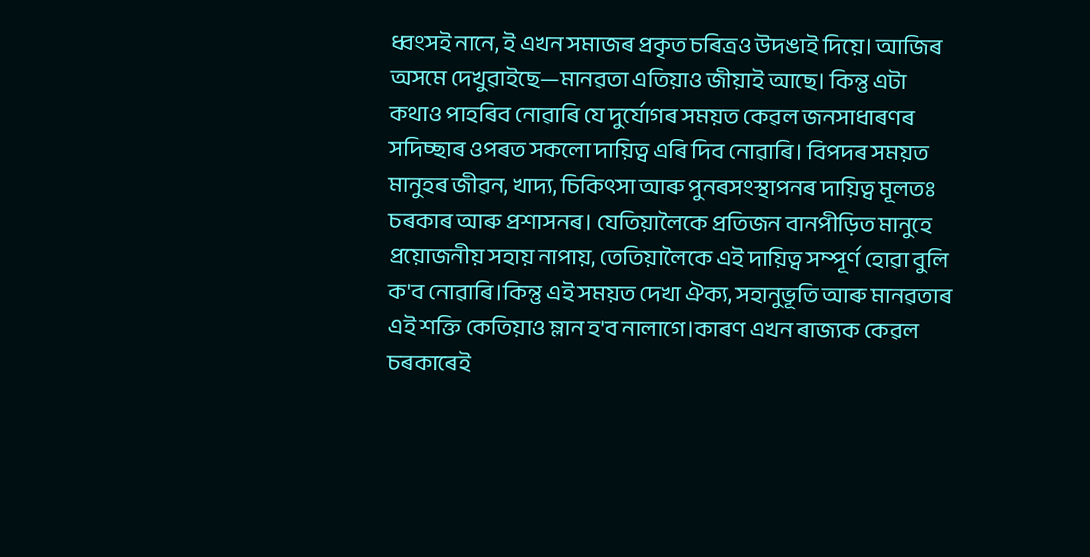ধ্বংসই নানে, ই এখন সমাজৰ প্ৰকৃত চৰিত্ৰও উদঙাই দিয়ে। আজিৰ অসমে দেখুৱাইছে—মানৱতা এতিয়াও জীয়াই আছে। কিন্তু এটা কথাও পাহৰিব নোৱাৰি যে দুৰ্যোগৰ সময়ত কেৱল জনসাধাৰণৰ সদিচ্ছাৰ ওপৰত সকলো দায়িত্ব এৰি দিব নোৱাৰি। বিপদৰ সময়ত মানুহৰ জীৱন, খাদ্য, চিকিৎসা আৰু পুনৰসংস্থাপনৰ দায়িত্ব মূলতঃ চৰকাৰ আৰু প্ৰশাসনৰ। যেতিয়ালৈকে প্ৰতিজন বানপীড়িত মানুহে প্ৰয়োজনীয় সহায় নাপায়, তেতিয়ালৈকে এই দায়িত্ব সম্পূৰ্ণ হোৱা বুলি ক'ব নোৱাৰি।কিন্তু এই সময়ত দেখা ঐক্য, সহানুভূতি আৰু মানৱতাৰ এই শক্তি কেতিয়াও ম্লান হ'ব নালাগে।কাৰণ এখন ৰাজ্যক কেৱল চৰকাৰেই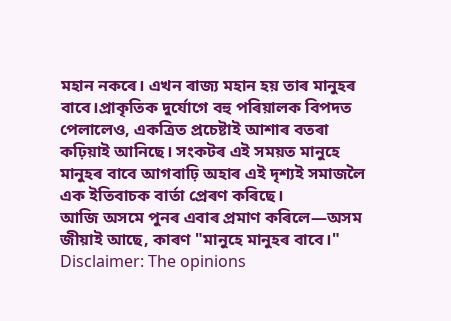মহান নকৰে। এখন ৰাজ্য মহান হয় তাৰ মানুহৰ বাবে।প্ৰাকৃতিক দুৰ্যোগে বহু পৰিয়ালক বিপদত পেলালেও, একত্ৰিত প্ৰচেষ্টাই আশাৰ বতৰা কঢ়িয়াই আনিছে। সংকটৰ এই সময়ত মানুহে মানুহৰ বাবে আগবাঢ়ি অহাৰ এই দৃশ্যই সমাজলৈ এক ইতিবাচক বাৰ্তা প্ৰেৰণ কৰিছে।
আজি অসমে পুনৰ এবাৰ প্ৰমাণ কৰিলে—অসম জীয়াই আছে, কাৰণ "মানুহে মানুহৰ বাবে।"
Disclaimer: The opinions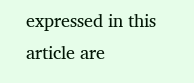expressed in this article are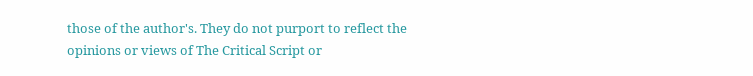those of the author's. They do not purport to reflect the opinions or views of The Critical Script or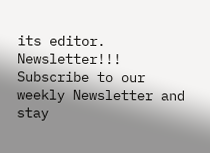its editor.
Newsletter!!!
Subscribe to our weekly Newsletter and stay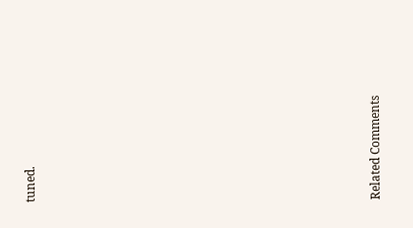tuned.















Related Comments